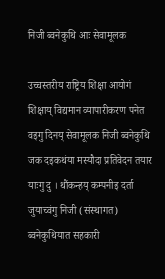निजी ब्वनेकुथि आः सेवामूलक

उच्चस्तरीय राष्ट्रिय शिक्षा आयोगं शिक्षाय् विद्यमान व्यापारीकरण पनेत वइगु दिनय् सेवामूलक निजी ब्वनेकुथि जक दइकथंया मस्यौदा प्रतिवेदन तयार याःगु दु । थौंकन्हय् कम्पनीइ दर्ता जुयाच्वंगु निजी (संस्थागत) ब्वनेकुथियात सहकारी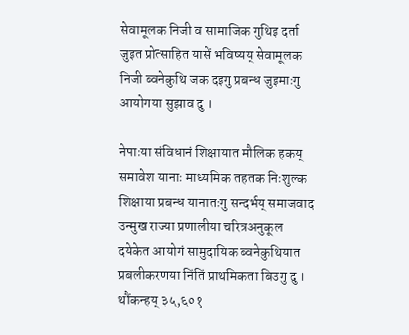सेवामूलक निजी व सामाजिक गुथिइ दर्ता जुइत प्रोत्साहित यासें भविष्यय् सेवामूलक निजी ब्वनेकुथि जक दइगु प्रबन्ध जुइमाःगु आयोगया सुझाव दु ।

नेपाःया संविधानं शिक्षायात मौलिक हकय् समावेश यानाः माध्यमिक तहतक निःशुल्क शिक्षाया प्रबन्ध यानातःगु सन्दर्भय् समाजवाद उन्मुख राज्या प्रणालीया चरित्रअनुकूल दयेकेत आयोगं सामुदायिक ब्वनेकुथियात प्रबलीकरणया निंतिं प्राथमिकता बिउगु दु । थौंकन्हय् ३५,६०१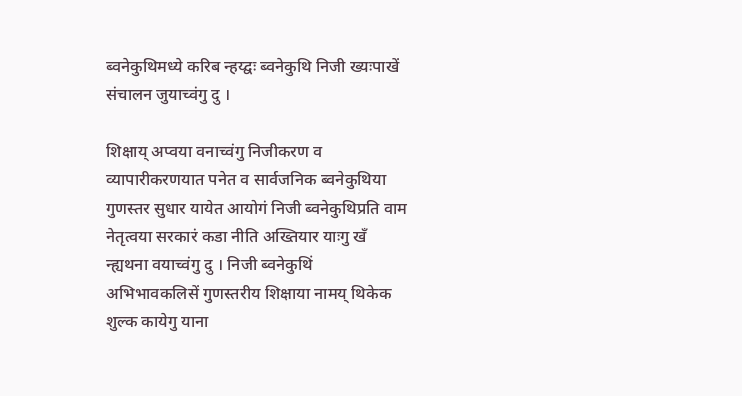ब्वनेकुथिमध्ये करिब न्हय्द्वः ब्वनेकुथि निजी ख्यःपाखें संचालन जुयाच्वंगु दु ।

शिक्षाय् अप्वया वनाच्वंगु निजीकरण व व्यापारीकरणयात पनेत व सार्वजनिक ब्वनेकुथिया गुणस्तर सुधार यायेत आयोगं निजी ब्वनेकुथिप्रति वाम नेतृत्वया सरकारं कडा नीति अख्तियार याःगु खँ न्ह्यथना वयाच्वंगु दु । निजी ब्वनेकुथिं अभिभावकलिसें गुणस्तरीय शिक्षाया नामय् थिकेक शुल्क कायेगु याना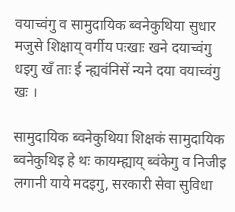वयाच्वंगु व सामुदायिक ब्वनेकुथिया सुधार मजुसे शिक्षाय् वर्गीय पःखाः खने दयाच्वंगु धइगु खँ ताः ई न्ह्यवंनिसें न्यने दया वयाच्वंगु खः ।

सामुदायिक ब्वनेकुथिया शिक्षकं सामुदायिक ब्वनेकुथिइ हे थः कायम्ह्याय् ब्वंकेगु व निजीइ लगानी याये मदइगु, सरकारी सेवा सुविधा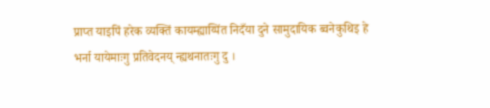प्राप्त याइपिं हरेक व्यक्तिं कायम्ह्याय्पिंत निदँया दुने सामुदायिक ब्वनेकुथिइ हे भर्ना यायेमाःगु प्रतिवेदनय् न्ह्यथनातःगु दु ।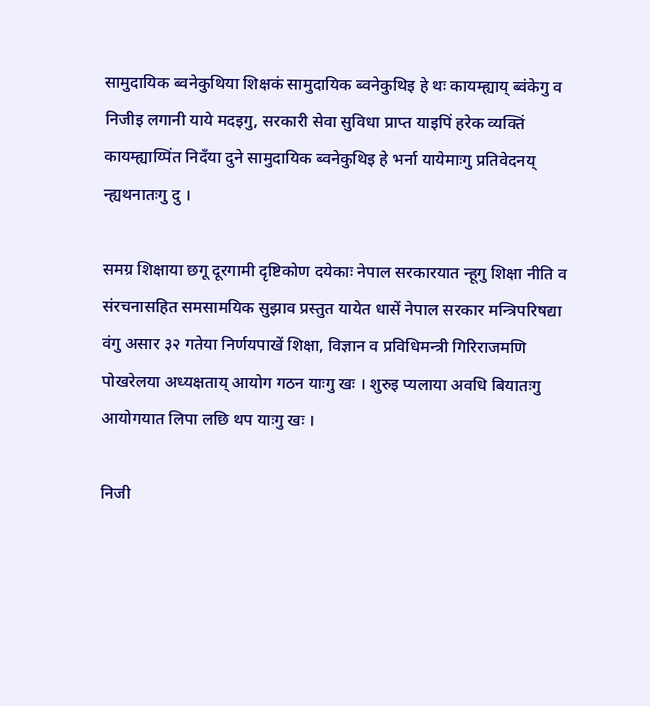सामुदायिक ब्वनेकुथिया शिक्षकं सामुदायिक ब्वनेकुथिइ हे थः कायम्ह्याय् ब्वंकेगु व निजीइ लगानी याये मदइगु, सरकारी सेवा सुविधा प्राप्त याइपिं हरेक व्यक्तिं कायम्ह्याय्पिंत निदँया दुने सामुदायिक ब्वनेकुथिइ हे भर्ना यायेमाःगु प्रतिवेदनय् न्ह्यथनातःगु दु ।

समग्र शिक्षाया छगू दूरगामी दृष्टिकोण दयेकाः नेपाल सरकारयात न्हूगु शिक्षा नीति व संरचनासहित समसामयिक सुझाव प्रस्तुत यायेत धासें नेपाल सरकार मन्त्रिपरिषद्या वंगु असार ३२ गतेया निर्णयपाखें शिक्षा, विज्ञान व प्रविधिमन्त्री गिरिराजमणि पोखरेलया अध्यक्षताय् आयोग गठन याःगु खः । शुरुइ प्यलाया अवधि बियातःगु आयोगयात लिपा लछि थप याःगु खः ।

निजी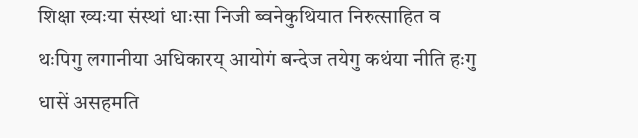शिक्षा ख्यःया संस्थां धाःसा निजी ब्वनेकुथियात निरुत्साहित व थःपिगु लगानीया अधिकारय् आयोगं बन्देज तयेगु कथंया नीति हःगु धासें असहमति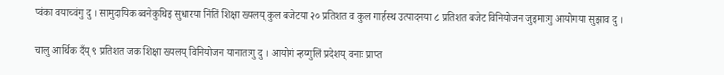प्वंका वयाच्वंगु दु । सामुदायिक ब्वनेकुथिइ सुधारया निंतिं शिक्षा ख्यलय् कुल बजेटया २० प्रतिशत व कुल गार्हस्थ उत्पादनया ८ प्रतिशत बजेट विनियोजन जुइमाःगु आयोगया सुझाव दु ।

चालु आर्थिक दँय् ९ प्रतिशत जक शिक्षा ख्यलय् विनियोजन यानातःगु दु । आयोगं न्हय्गुलिं प्रदेशय् वनाः प्राप्त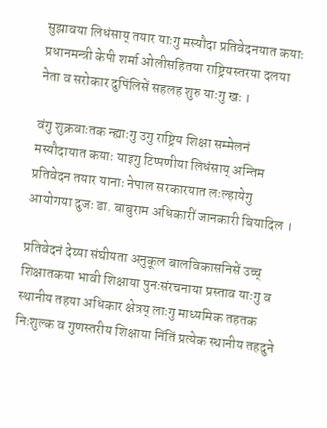सुझावया लिधंसाय् तयार याःगु मस्यौदा प्रतिवेदनयात कयाः प्रधानमन्त्री केपी शर्मा ओलीसहितया राष्ट्रियस्तरया दलया नेता व सरोकार दुपिंलिसें सहलह शुरु याःगु खः ।

वंगु शुक्रवाःतक न्ह्याःगु उगु राष्ट्रिय शिक्षा सम्मेलनं मस्यौदायात कयाः याइगु टिप्पणीया लिधंसाय् अन्तिम प्रतिवेदन तयार यानाः नेपाल सरकारयात लःल्हायेगु आयोगया दुजः डा. बाबुराम अधिकारीं जानकारी बियादिल ।

प्रतिवेदनं देय्या संघीयता अनुकूल बालविकासनिसें उच्च् शिक्षातकया भावी शिक्षाया पुनःसंरचनाया प्रस्ताव याःगु व स्थानीय तहया अधिकार क्षेत्रय् लाःगु माध्यमिक तहतक निःशुल्क व गुणस्तरीय शिक्षाया निंतिं प्रत्येक स्थानीय तहदुने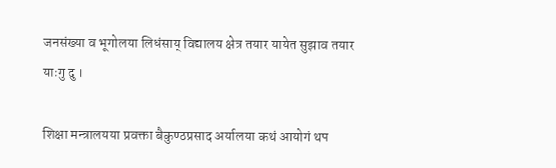जनसंख्या व भूगोलया लिधंसाय् विद्यालय क्षेत्र तयार यायेत सुझाव तयार याःगु दु ।

शिक्षा मन्त्रालयया प्रवक्ता बैकुण्ठप्रसाद अर्यालया कथं आयोगं थप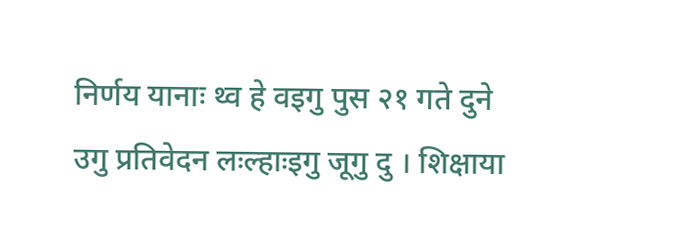निर्णय यानाः थ्व हे वइगु पुस २१ गते दुने उगु प्रतिवेदन लःल्हाःइगु जूगु दु । शिक्षाया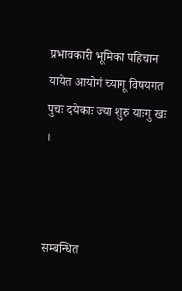प्रभावकारी भूमिका पहिचान यायेत आयोगं च्यागू विषयगत पुचः दयेकाः ज्या शुरु याःगु खः ।



सम्बन्धित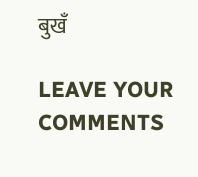बुखँ

LEAVE YOUR COMMENTS